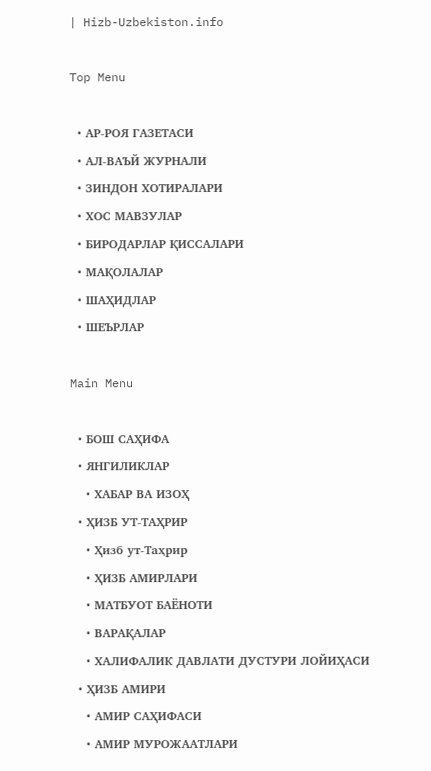| Hizb-Uzbekiston.info

Top Menu

  • АР-РОЯ ГАЗЕТАСИ
  • АЛ-ВАЪЙ ЖУРНАЛИ
  • ЗИНДОН ХОТИРАЛАРИ
  • ХОС МАВЗУЛАР
  • БИРОДАРЛАР ҚИССАЛАРИ
  • МАҚОЛАЛАР
  • ШАҲИДЛАР
  • ШЕЪРЛАР

Main Menu

  • БОШ САҲИФА
  • ЯНГИЛИКЛАР
    • ХАБАР ВА ИЗОҲ
  • ҲИЗБ УТ-ТАҲРИР
    • Ҳизб ут-Таҳрир
    • ҲИЗБ АМИРЛАРИ
    • МАТБУОТ БАЁНОТИ
    • ВАРАҚАЛАР
    • ХАЛИФАЛИК ДАВЛАТИ ДУСТУРИ ЛОЙИҲАСИ
  • ҲИЗБ АМИРИ
    • АМИР САҲИФАСИ
    • АМИР МУРОЖААТЛАРИ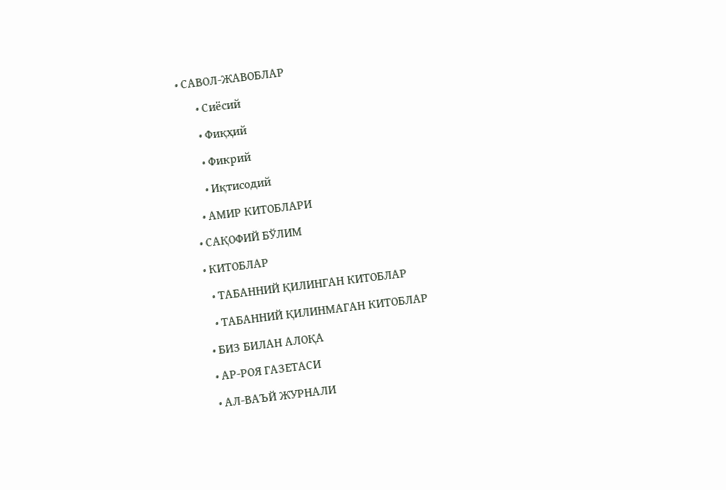• САВОЛ-ЖАВОБЛАР
      • Сиёсий
      • Фиқҳий
      • Фикрий
      • Иқтисодий
    • АМИР КИТОБЛАРИ
  • САҚОФИЙ БЎЛИМ
  • КИТОБЛАР
    • ТАБАННИЙ ҚИЛИНГАН КИТОБЛАР
    • ТАБАННИЙ ҚИЛИНМАГАН КИТОБЛАР
  • БИЗ БИЛАН АЛОҚА
  • АР-РОЯ ГАЗЕТАСИ
  • АЛ-ВАЪЙ ЖУРНАЛИ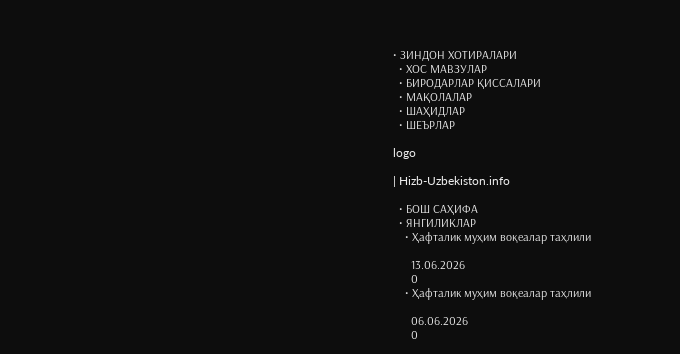• ЗИНДОН ХОТИРАЛАРИ
  • ХОС МАВЗУЛАР
  • БИРОДАРЛАР ҚИССАЛАРИ
  • МАҚОЛАЛАР
  • ШАҲИДЛАР
  • ШЕЪРЛАР

logo

| Hizb-Uzbekiston.info

  • БОШ САҲИФА
  • ЯНГИЛИКЛАР
    • Ҳафталик муҳим воқеалар таҳлили

      13.06.2026
      0
    • Ҳафталик муҳим воқеалар таҳлили

      06.06.2026
      0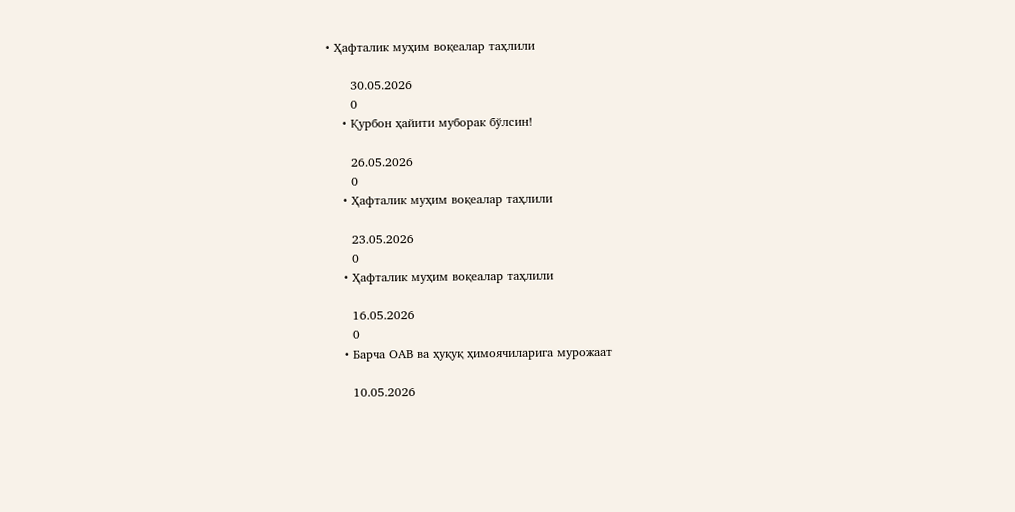• Ҳафталик муҳим воқеалар таҳлили

      30.05.2026
      0
    • Қурбон ҳайити муборак бўлсин!

      26.05.2026
      0
    • Ҳафталик муҳим воқеалар таҳлили

      23.05.2026
      0
    • Ҳафталик муҳим воқеалар таҳлили

      16.05.2026
      0
    • Барча ОАВ ва ҳуқуқ ҳимоячиларига мурожаат

      10.05.2026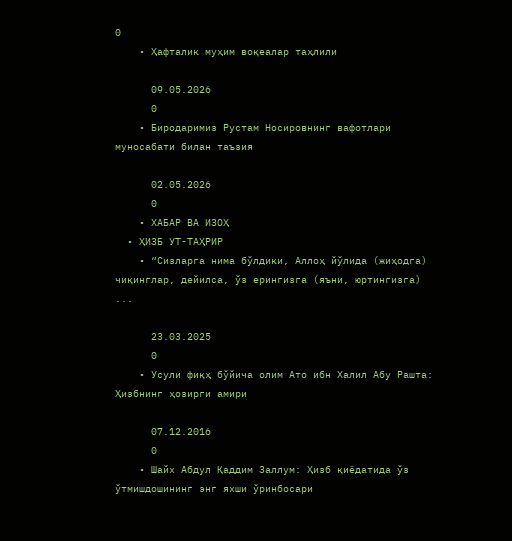0
    • Ҳафталик муҳим воқеалар таҳлили

      09.05.2026
      0
    • Биродаримиз Рустам Носировнинг вафотлари муносабати билан таъзия

      02.05.2026
      0
    • ХАБАР ВА ИЗОҲ
  • ҲИЗБ УТ-ТАҲРИР
    • “Сизларга нима бўлдики, Аллоҳ йўлида (жиҳодга) чиқинглар, дейилса, ўз ерингизга (яъни, юртингизга) ...

      23.03.2025
      0
    • Усули фиқҳ бўйича олим Ато ибн Халил Абу Рашта: Ҳизбнинг ҳозирги амири

      07.12.2016
      0
    • Шайх Абдул Қаддим Заллум: Ҳизб қиёдатида ўз ўтмишдошининг энг яхши ўринбосари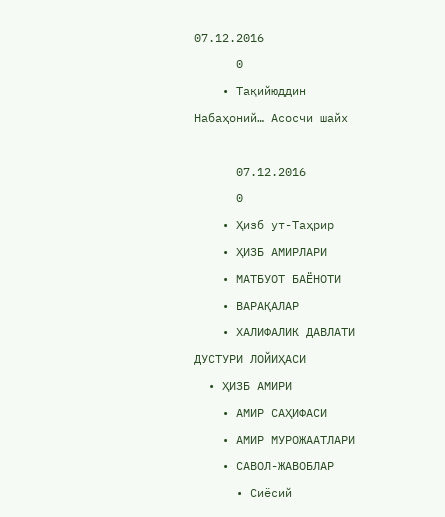07.12.2016
      0
    • Тақийюддин Набаҳоний… Асосчи шайх

      07.12.2016
      0
    • Ҳизб ут-Таҳрир
    • ҲИЗБ АМИРЛАРИ
    • МАТБУОТ БАЁНОТИ
    • ВАРАҚАЛАР
    • ХАЛИФАЛИК ДАВЛАТИ ДУСТУРИ ЛОЙИҲАСИ
  • ҲИЗБ АМИРИ
    • АМИР САҲИФАСИ
    • АМИР МУРОЖААТЛАРИ
    • САВОЛ-ЖАВОБЛАР
      • Сиёсий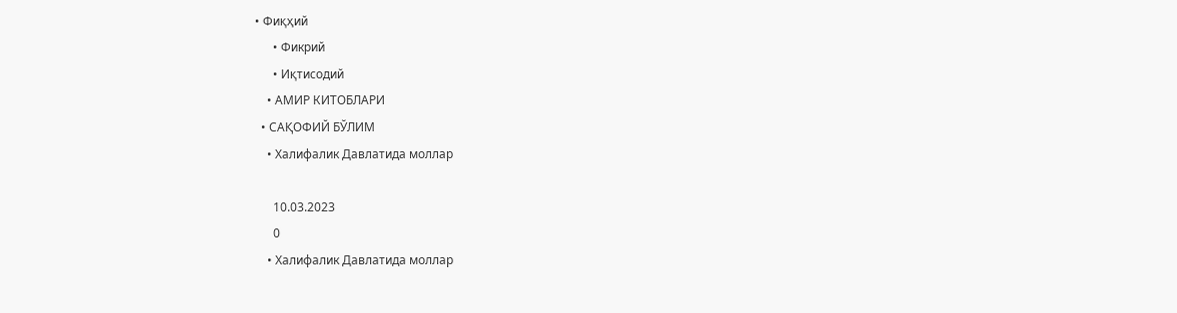• Фиқҳий
      • Фикрий
      • Иқтисодий
    • АМИР КИТОБЛАРИ
  • САҚОФИЙ БЎЛИМ
    • Халифалик Давлатида моллар

      10.03.2023
      0
    • Халифалик Давлатида моллар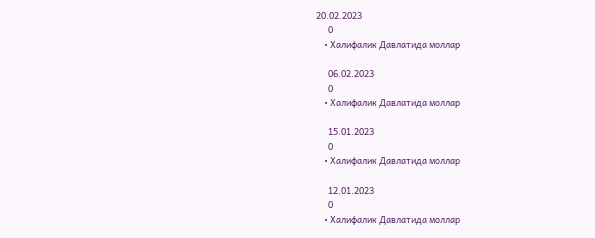20.02.2023
      0
    • Халифалик Давлатида моллар

      06.02.2023
      0
    • Халифалик Давлатида моллар

      15.01.2023
      0
    • Халифалик Давлатида моллар

      12.01.2023
      0
    • Халифалик Давлатида моллар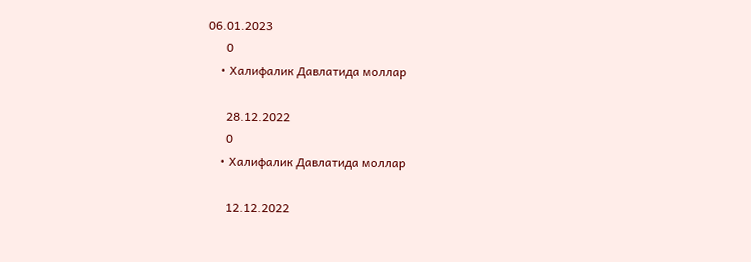06.01.2023
      0
    • Халифалик Давлатида моллар

      28.12.2022
      0
    • Халифалик Давлатида моллар

      12.12.2022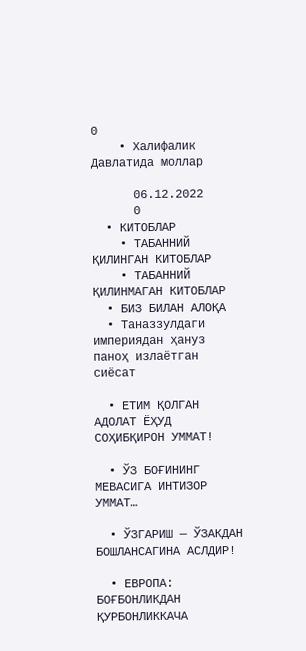0
    • Халифалик Давлатида моллар

      06.12.2022
      0
  • КИТОБЛАР
    • ТАБАННИЙ ҚИЛИНГАН КИТОБЛАР
    • ТАБАННИЙ ҚИЛИНМАГАН КИТОБЛАР
  • БИЗ БИЛАН АЛОҚА
  • Таназзулдаги империядан ҳануз паноҳ излаётган сиёсат

  • ЕТИМ ҚОЛГАН АДОЛАТ ЁҲУД СОҲИБҚИРОН УММАТ!

  • ЎЗ БОҒИНИНГ МЕВАСИГА ИНТИЗОР УММАТ…

  • ЎЗГАРИШ — ЎЗАКДАН БОШЛАНСАГИНА АСЛДИР!

  • ЕВРОПА: БОҒБОНЛИКДАН ҚУРБОНЛИККАЧА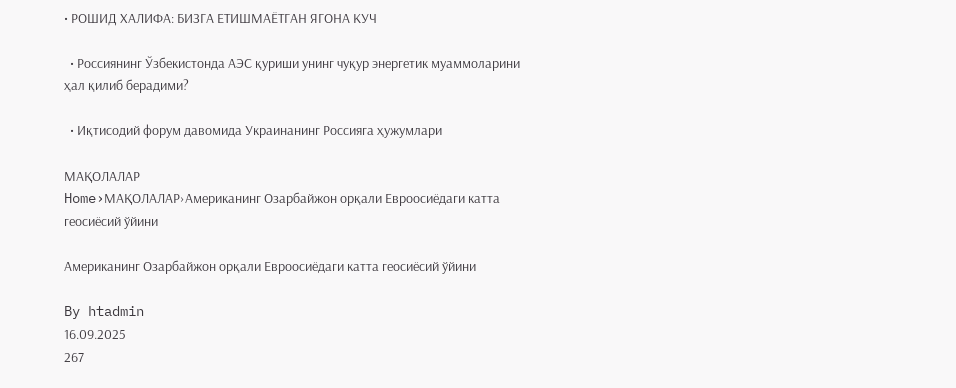• РОШИД ХАЛИФА: БИЗГА ЕТИШМАЁТГАН ЯГОНА КУЧ

  • Россиянинг Ўзбекистонда АЭС қуриши унинг чуқур энергетик муаммоларини ҳал қилиб берадими?

  • Иқтисодий форум давомида Украинанинг Россияга ҳужумлари

МАҚОЛАЛАР
Home›МАҚОЛАЛАР›Американинг Озарбайжон орқали Евроосиёдаги катта геосиёсий ўйини

Американинг Озарбайжон орқали Евроосиёдаги катта геосиёсий ўйини

By htadmin
16.09.2025
267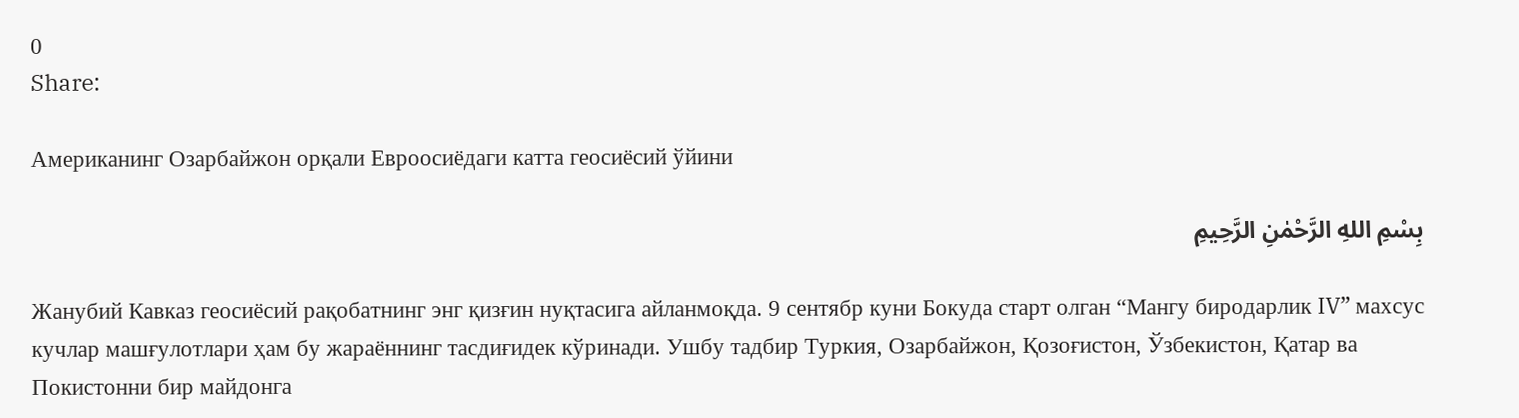0
Share:

Американинг Озарбайжон орқали Евроосиёдаги катта геосиёсий ўйини

بِسْمِ اللهِ الرَّحْمٰنِ الرَّحِيمِ

Жанубий Кавказ геосиёсий рақобатнинг энг қизғин нуқтасига айланмоқда. 9 сентябр куни Бокуда старт олган “Мангу биродарлик IV” махсус кучлар машғулотлари ҳам бу жараённинг тасдиғидек кўринади. Ушбу тадбир Туркия, Озарбайжон, Қозоғистон, Ўзбекистон, Қатар ва Покистонни бир майдонга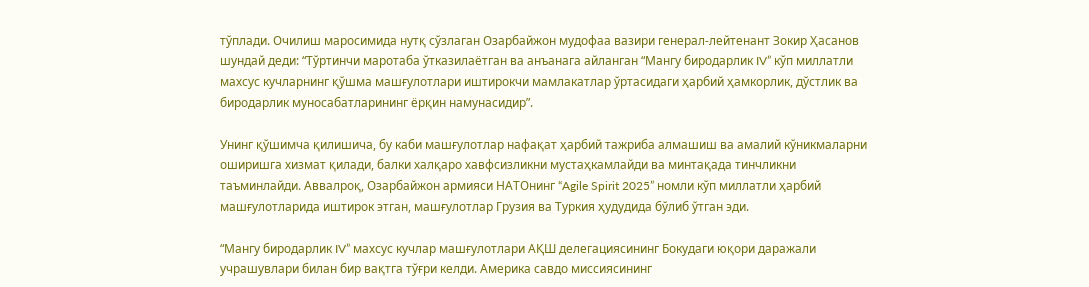тўплади. Очилиш маросимида нутқ сўзлаган Озарбайжон мудофаа вазири генерал-лейтенант Зокир Ҳасанов шундай деди: “Тўртинчи маротаба ўтказилаётган ва анъанага айланган “Мангу биродарлик IV” кўп миллатли махсус кучларнинг қўшма машғулотлари иштирокчи мамлакатлар ўртасидаги ҳарбий ҳамкорлик, дўстлик ва биродарлик муносабатларининг ёрқин намунасидир”.

Унинг қўшимча қилишича, бу каби машғулотлар нафақат ҳарбий тажриба алмашиш ва амалий кўникмаларни оширишга хизмат қилади, балки халқаро хавфсизликни мустаҳкамлайди ва минтақада тинчликни таъминлайди. Аввалроқ, Озарбайжон армияси НАТОнинг “Agile Spirit 2025” номли кўп миллатли ҳарбий машғулотларида иштирок этган, машғулотлар Грузия ва Туркия ҳудудида бўлиб ўтган эди.

“Мангу биродарлик IV” махсус кучлар машғулотлари АҚШ делегациясининг Бокудаги юқори даражали учрашувлари билан бир вақтга тўғри келди. Америка савдо миссиясининг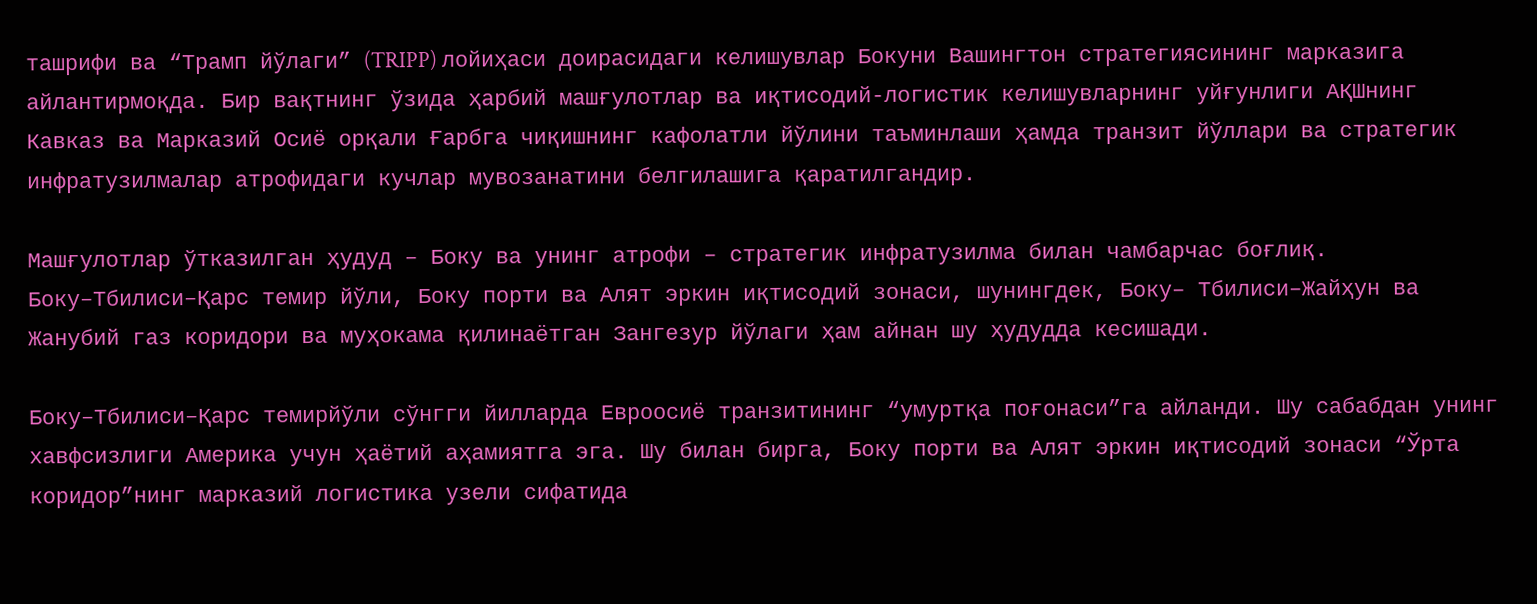ташрифи ва “Трамп йўлаги” (TRIPP) лойиҳаси доирасидаги келишувлар Бокуни Вашингтон стратегиясининг марказига айлантирмоқда. Бир вақтнинг ўзида ҳарбий машғулотлар ва иқтисодий-логистик келишувларнинг уйғунлиги АҚШнинг Кавказ ва Марказий Осиё орқали Ғарбга чиқишнинг кафолатли йўлини таъминлаши ҳамда транзит йўллари ва стратегик инфратузилмалар атрофидаги кучлар мувозанатини белгилашига қаратилгандир.

Машғулотлар ўтказилган ҳудуд – Боку ва унинг атрофи – стратегик инфратузилма билан чамбарчас боғлиқ. Боку–Тбилиси–Қарс темир йўли, Боку порти ва Алят эркин иқтисодий зонаси, шунингдек, Боку– Тбилиси–Жайҳун ва Жанубий газ коридори ва муҳокама қилинаётган Зангезур йўлаги ҳам айнан шу ҳудудда кесишади.

Боку–Тбилиси–Қарс темирйўли сўнгги йилларда Евроосиё транзитининг “умуртқа поғонаси”га айланди. Шу сабабдан унинг хавфсизлиги Америка учун ҳаётий аҳамиятга эга. Шу билан бирга, Боку порти ва Алят эркин иқтисодий зонаси “Ўрта коридор”нинг марказий логистика узели сифатида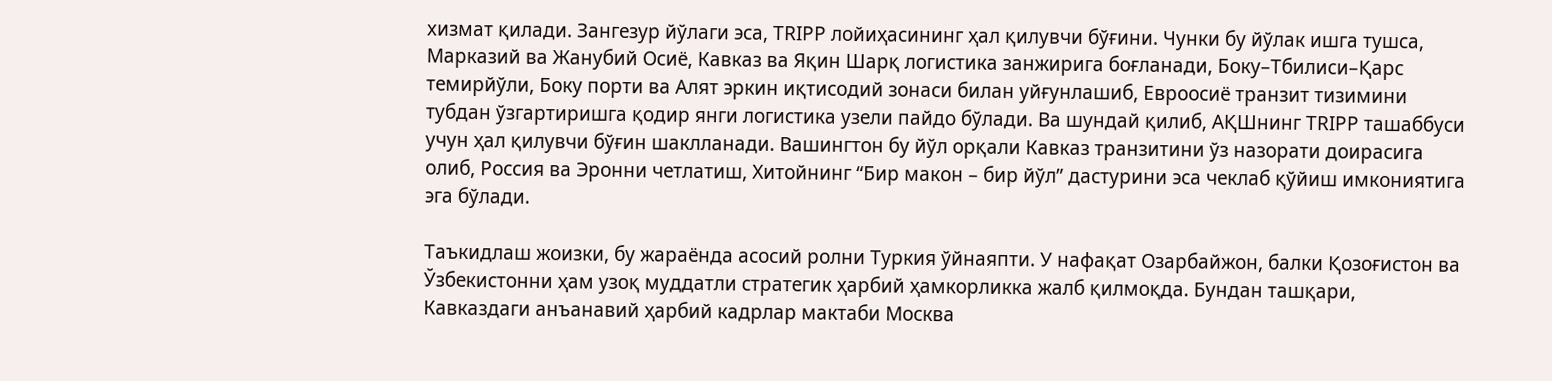хизмат қилади. Зангезур йўлаги эса, TRIPP лойиҳасининг ҳал қилувчи бўғини. Чунки бу йўлак ишга тушса, Марказий ва Жанубий Осиё, Кавказ ва Яқин Шарқ логистика занжирига боғланади, Боку–Тбилиси–Қарс темирйўли, Боку порти ва Алят эркин иқтисодий зонаси билан уйғунлашиб, Евроосиё транзит тизимини тубдан ўзгартиришга қодир янги логистика узели пайдо бўлади. Ва шундай қилиб, АҚШнинг TRIPP ташаббуси учун ҳал қилувчи бўғин шаклланади. Вашингтон бу йўл орқали Кавказ транзитини ўз назорати доирасига олиб, Россия ва Эронни четлатиш, Хитойнинг “Бир макон – бир йўл” дастурини эса чеклаб қўйиш имкониятига эга бўлади.

Таъкидлаш жоизки, бу жараёнда асосий ролни Туркия ўйнаяпти. У нафақат Озарбайжон, балки Қозоғистон ва Ўзбекистонни ҳам узоқ муддатли стратегик ҳарбий ҳамкорликка жалб қилмоқда. Бундан ташқари, Кавказдаги анъанавий ҳарбий кадрлар мактаби Москва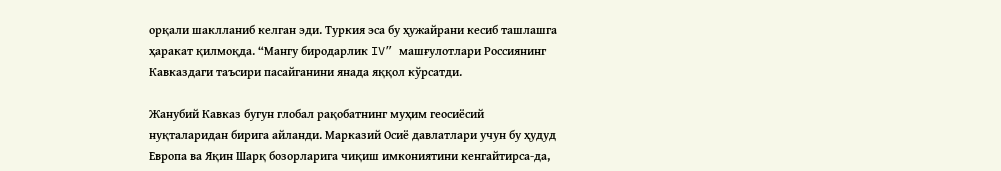орқали шаклланиб келган эди. Туркия эса бу ҳужайрани кесиб ташлашга ҳаракат қилмоқда. “Мангу биродарлик IV” машғулотлари Россиянинг Кавказдаги таъсири пасайганини янада яққол кўрсатди.

Жанубий Кавказ бугун глобал рақобатнинг муҳим геосиёсий нуқталаридан бирига айланди. Марказий Осиё давлатлари учун бу ҳудуд Европа ва Яқин Шарқ бозорларига чиқиш имкониятини кенгайтирса-да,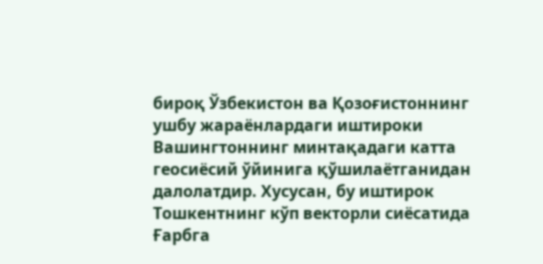бироқ Ўзбекистон ва Қозоғистоннинг ушбу жараёнлардаги иштироки Вашингтоннинг минтақадаги катта геосиёсий ўйинига қўшилаётганидан далолатдир. Хусусан, бу иштирок Тошкентнинг кўп векторли сиёсатида Ғарбга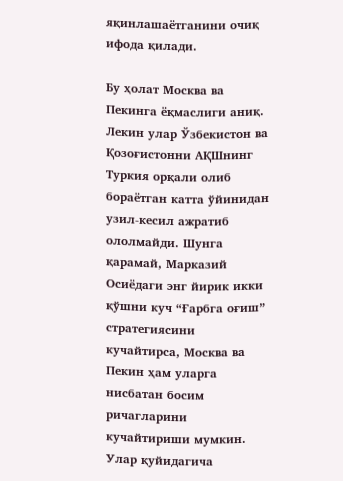яқинлашаётганини очиқ ифода қилади.

Бу ҳолат Москва ва Пекинга ёқмаслиги аниқ. Лекин улар Ўзбекистон ва Қозоғистонни АҚШнинг Туркия орқали олиб бораётган катта ўйинидан узил-кесил ажратиб ололмайди. Шунга қарамай, Марказий Осиёдаги энг йирик икки қўшни куч “Ғарбга оғиш” стратегиясини кучайтирса, Москва ва Пекин ҳам уларга нисбатан босим ричагларини кучайтириши мумкин. Улар қуйидагича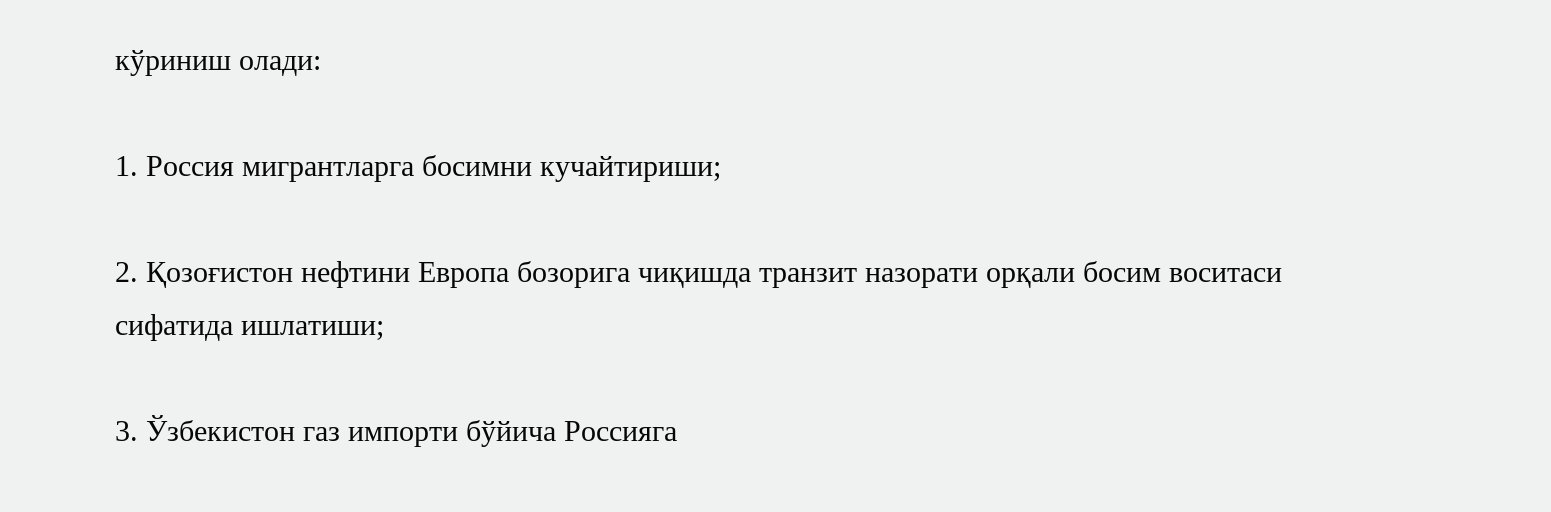кўриниш олади:

1. Россия мигрантларга босимни кучайтириши;

2. Қозоғистон нефтини Европа бозорига чиқишда транзит назорати орқали босим воситаси сифатида ишлатиши;

3. Ўзбекистон газ импорти бўйича Россияга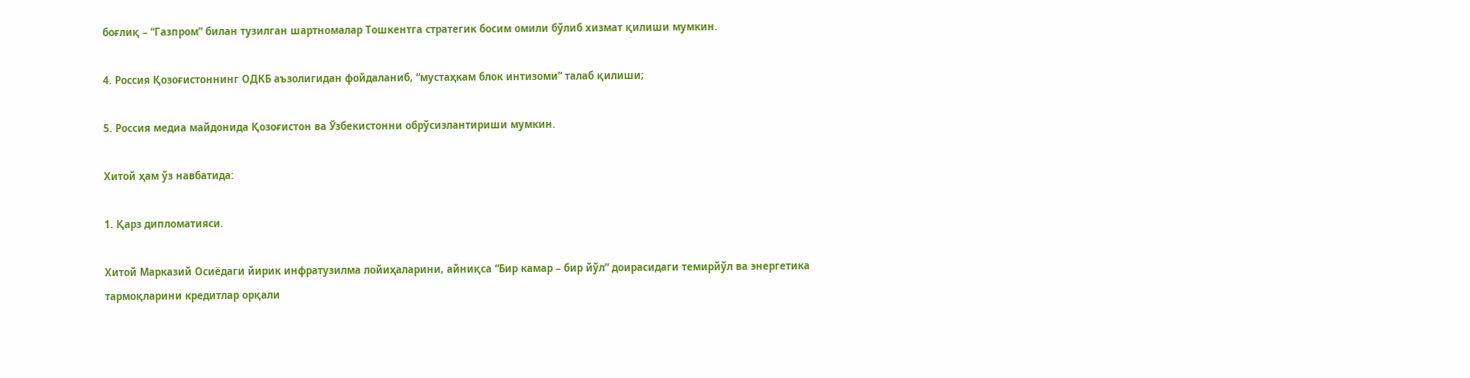боғлиқ – “Газпром” билан тузилган шартномалар Тошкентга стратегик босим омили бўлиб хизмат қилиши мумкин.

4. Россия Қозоғистоннинг ОДКБ аъзолигидан фойдаланиб, “мустаҳкам блок интизоми” талаб қилиши;

5. Россия медиа майдонида Қозоғистон ва Ўзбекистонни обрўсизлантириши мумкин.

Хитой ҳам ўз навбатида:

1. Қарз дипломатияси.

Хитой Марказий Осиёдаги йирик инфратузилма лойиҳаларини, айниқса “Бир камар – бир йўл” доирасидаги темирйўл ва энергетика тармоқларини кредитлар орқали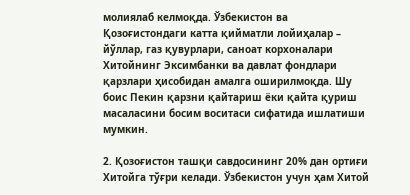молиялаб келмоқда. Ўзбекистон ва Қозоғистондаги катта қийматли лойиҳалар – йўллар, газ қувурлари, саноат корхоналари Хитойнинг Эксимбанки ва давлат фондлари қарзлари ҳисобидан амалга оширилмоқда. Шу боис Пекин қарзни қайтариш ёки қайта қуриш масаласини босим воситаси сифатида ишлатиши мумкин.

2. Қозоғистон ташқи савдосининг 20% дан ортиғи Хитойга тўғри келади. Ўзбекистон учун ҳам Хитой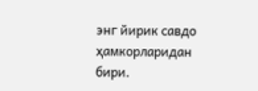энг йирик савдо ҳамкорларидан бири.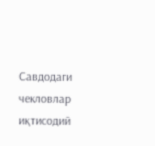Савдодаги чекловлар иқтисодий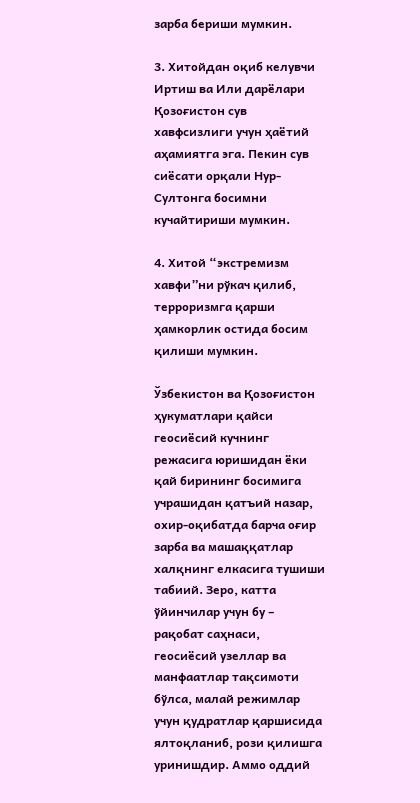зарба бериши мумкин.

3. Хитойдан оқиб келувчи Иртиш ва Или дарёлари Қозоғистон сув хавфсизлиги учун ҳаётий аҳамиятга эга. Пекин сув сиёсати орқали Нур-Султонга босимни кучайтириши мумкин.

4. Хитой “экстремизм хавфи”ни рўкач қилиб, терроризмга қарши ҳамкорлик остида босим қилиши мумкин.

Ўзбекистон ва Қозоғистон ҳукуматлари қайси геосиёсий кучнинг режасига юришидан ёки қай бирининг босимига учрашидан қатъий назар, охир-оқибатда барча оғир зарба ва машаққатлар халқнинг елкасига тушиши табиий. Зеро, катта ўйинчилар учун бу – рақобат саҳнаси, геосиёсий узеллар ва манфаатлар тақсимоти бўлса, малай режимлар учун қудратлар қаршисида ялтоқланиб, рози қилишга уринишдир. Аммо оддий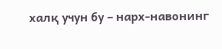халқ учун бу – нарх-навонинг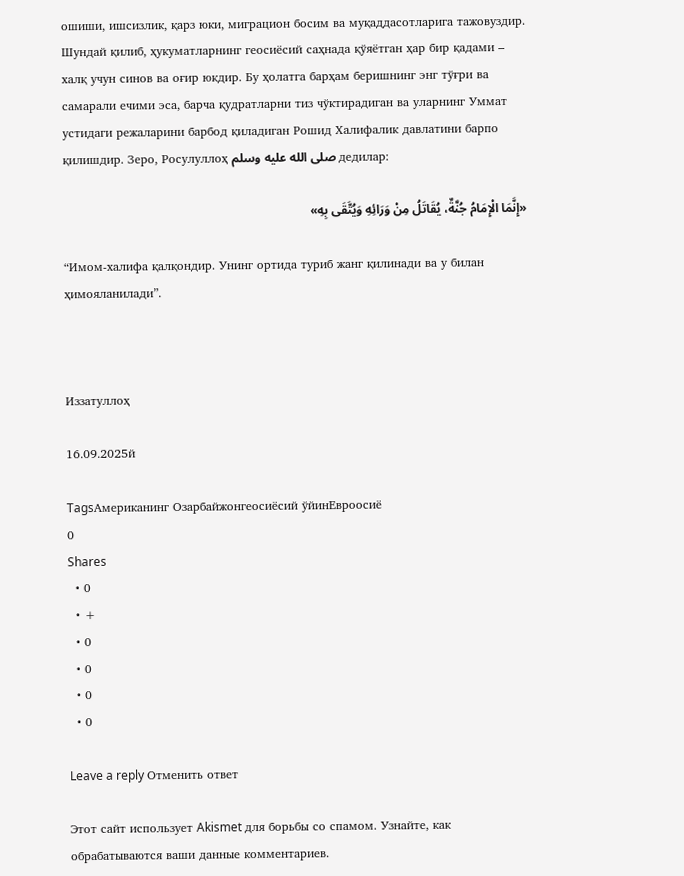ошиши, ишсизлик, қарз юки, миграцион босим ва муқаддасотларига тажовуздир. Шундай қилиб, ҳукуматларнинг геосиёсий саҳнада қўяётган ҳар бир қадами – халқ учун синов ва оғир юкдир. Бу ҳолатга барҳам беришнинг энг тўғри ва самарали ечими эса, барча қудратларни тиз чўктирадиган ва уларнинг Уммат устидаги режаларини барбод қиладиган Рошид Халифалик давлатини барпо қилишдир. Зеро, Росулуллоҳ صلى الله عليه وسلم дедилар:

«إِنَّمَا الْإِمَامُ جُنَّةٌ، يُقَاتَلُ مِنْ وَرَائِهِ وَيُتَّقَى بِهِ»

“Имом-халифа қалқондир. Унинг ортида туриб жанг қилинади ва у билан ҳимояланилади”.



Иззатуллоҳ

16.09.2025й

TagsАмериканинг Озарбайжонгеосиёсий ўйинЕвроосиё
0
Shares
  • 0
  • +
  • 0
  • 0
  • 0
  • 0

Leave a reply Отменить ответ

Этот сайт использует Akismet для борьбы со спамом. Узнайте, как обрабатываются ваши данные комментариев.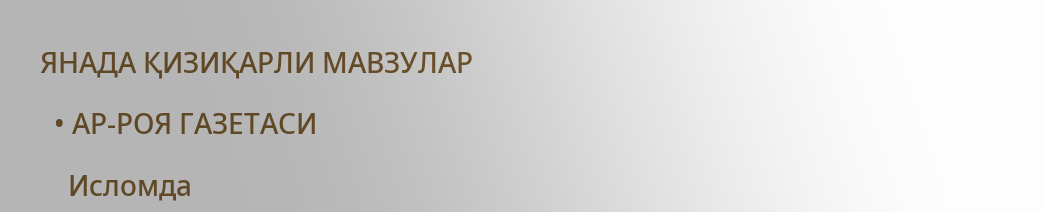ЯНАДА ҚИЗИҚАРЛИ МАВЗУЛАР

  • АР-РОЯ ГАЗЕТАСИ

    Исломда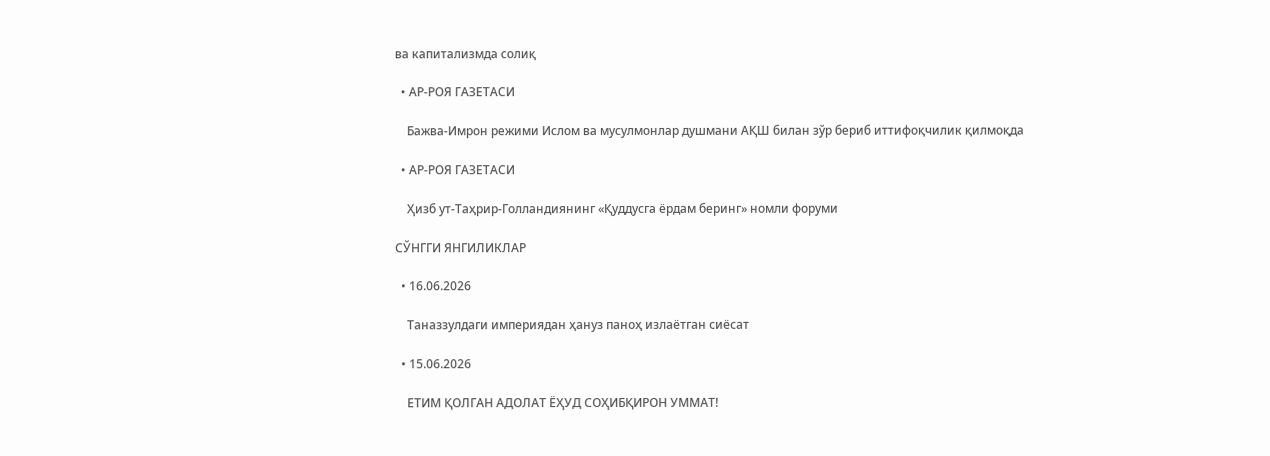ва капитализмда солиқ

  • АР-РОЯ ГАЗЕТАСИ

    Бажва-Имрон режими Ислом ва мусулмонлар душмани АҚШ билан зўр бериб иттифоқчилик қилмоқда

  • АР-РОЯ ГАЗЕТАСИ

    Ҳизб ут-Таҳрир-Голландиянинг «Қуддусга ёрдам беринг» номли форуми

СЎНГГИ ЯНГИЛИКЛАР

  • 16.06.2026

    Таназзулдаги империядан ҳануз паноҳ излаётган сиёсат

  • 15.06.2026

    ЕТИМ ҚОЛГАН АДОЛАТ ЁҲУД СОҲИБҚИРОН УММАТ!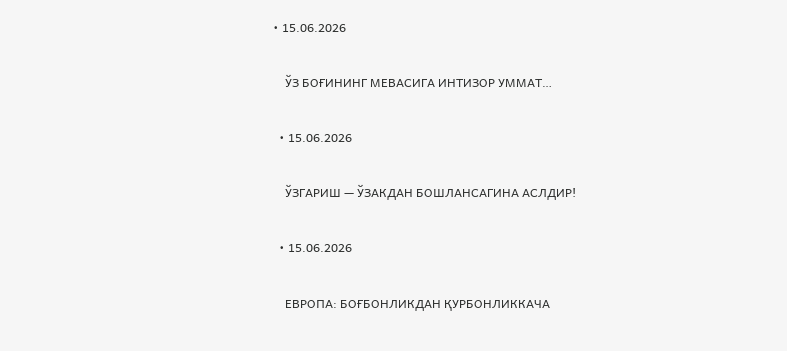• 15.06.2026

    ЎЗ БОҒИНИНГ МЕВАСИГА ИНТИЗОР УММАТ…

  • 15.06.2026

    ЎЗГАРИШ — ЎЗАКДАН БОШЛАНСАГИНА АСЛДИР!

  • 15.06.2026

    ЕВРОПА: БОҒБОНЛИКДАН ҚУРБОНЛИККАЧА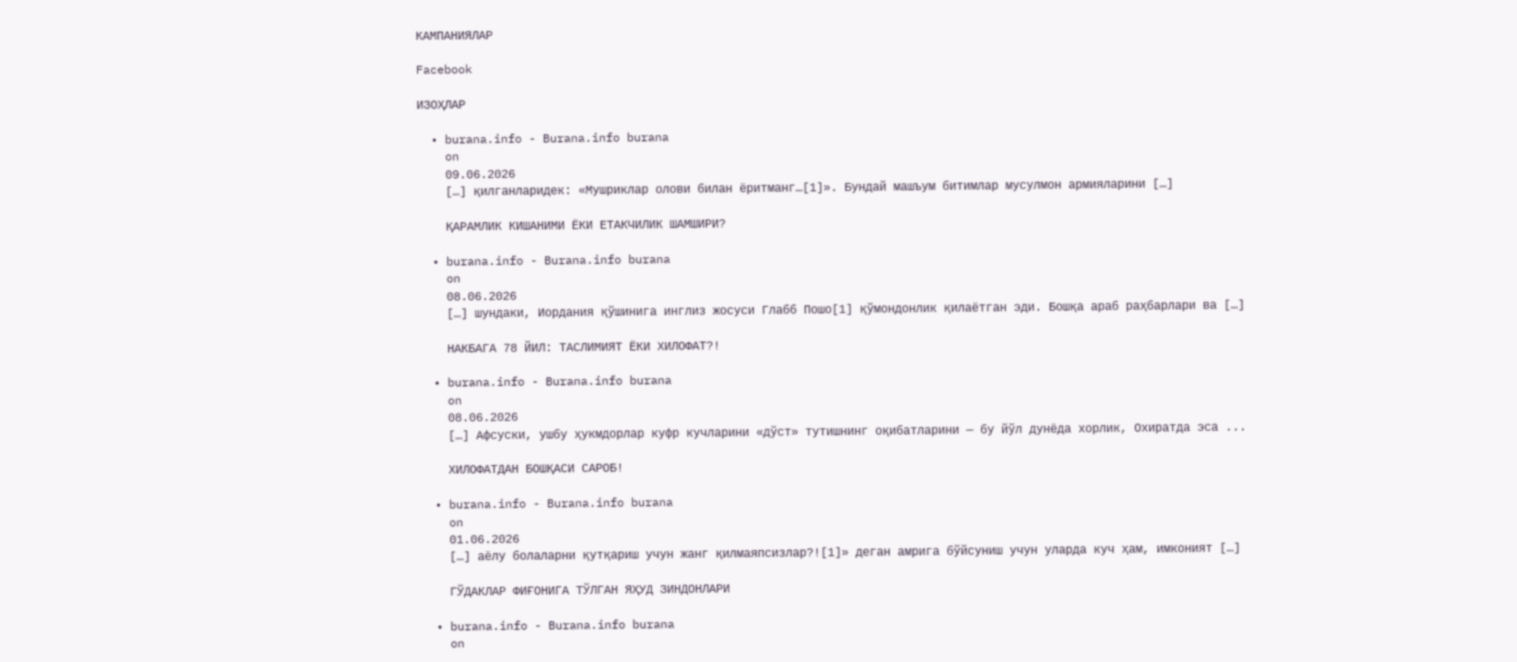КАМПАНИЯЛАР

Facebook

ИЗОҲЛАР

  • burana.info - Burana.info burana
    on
    09.06.2026
    […] қилганларидек: «Мушриклар олови билан ёритманг…[1]». Бундай машъум битимлар мусулмон армияларини […]

    ҚАРАМЛИК КИШАНИМИ ЁКИ ЕТАКЧИЛИК ШАМШИРИ?

  • burana.info - Burana.info burana
    on
    08.06.2026
    […] шундаки, Иордания қўшинига инглиз жосуси Глабб Пошо[1] қўмондонлик қилаётган эди. Бошқа араб раҳбарлари ва […]

    НАКБАГА 78 ЙИЛ: ТАСЛИМИЯТ ЁКИ ХИЛОФАТ?!

  • burana.info - Burana.info burana
    on
    08.06.2026
    […] Афсуски, ушбу ҳукмдорлар куфр кучларини «дўст» тутишнинг оқибатларини — бу йўл дунёда хорлик, Охиратда эса ...

    ХИЛОФАТДАН БОШҚАСИ САРОБ!

  • burana.info - Burana.info burana
    on
    01.06.2026
    […] аёлу болаларни қутқариш учун жанг қилмаяпсизлар?![1]» деган амрига бўйсуниш учун уларда куч ҳам, имконият […]

    ГЎДАКЛАР ФИҒОНИГА ТЎЛГАН ЯҲУД ЗИНДОНЛАРИ

  • burana.info - Burana.info burana
    on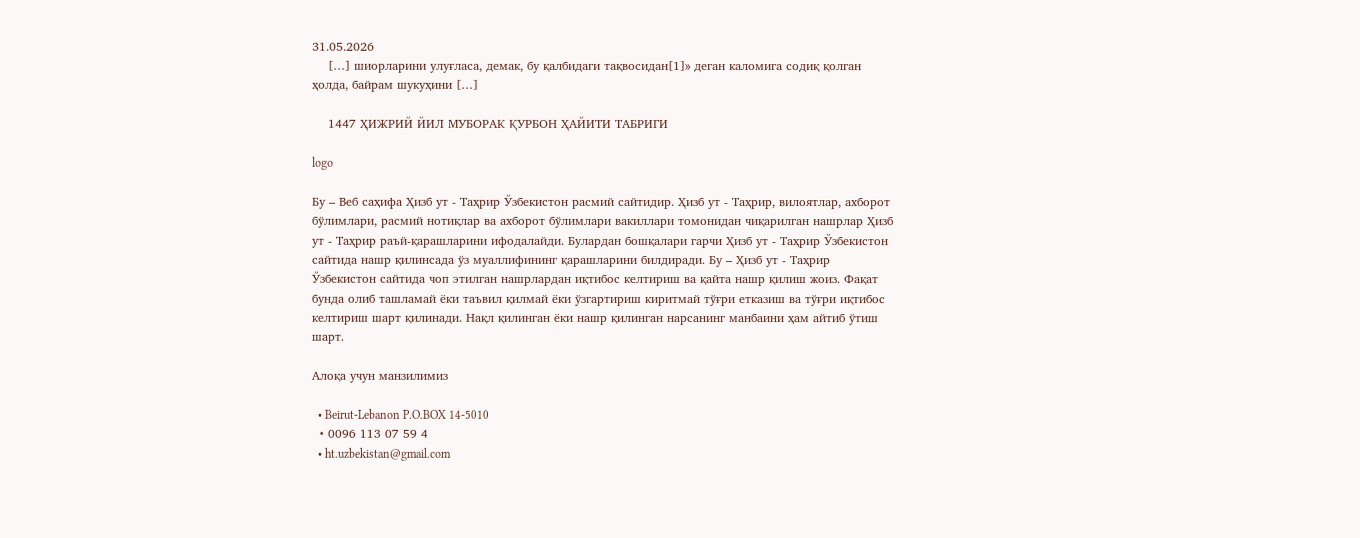31.05.2026
    […] шиорларини улуғласа, демак, бу қалбидаги тақвосидан[1]» деган каломига содиқ қолган ҳолда, байрам шукуҳини […]

    1447 ҲИЖРИЙ ЙИЛ МУБОРАК ҚУРБОН ҲАЙИТИ ТАБРИГИ

logo

Бу – Веб саҳифа Ҳизб ут - Таҳрир Ўзбекистон расмий сайтидир. Ҳизб ут - Таҳрир, вилоятлар, ахборот бўлимлари, расмий нотиқлар ва ахборот бўлимлари вакиллари томонидан чиқарилган нашрлар Ҳизб ут - Таҳрир раъй-қарашларини ифодалайди. Булардан бошқалари гарчи Ҳизб ут - Таҳрир Ўзбекистон сайтида нашр қилинсада ўз муаллифининг қарашларини билдиради. Бу – Ҳизб ут - Таҳрир Ўзбекистон сайтида чоп этилган нашрлардан иқтибос келтириш ва қайта нашр қилиш жоиз. Фақат бунда олиб ташламай ёки таъвил қилмай ёки ўзгартириш киритмай тўғри етказиш ва тўғри иқтибос келтириш шарт қилинади. Нақл қилинган ёки нашр қилинган нарсанинг манбаини ҳам айтиб ўтиш шарт.

Алоқа учун манзилимиз

  • Beirut-Lebanon P.O.BOX 14-5010
  • 0096 113 07 59 4
  • ht.uzbekistan@gmail.com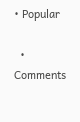• Popular

  • Comments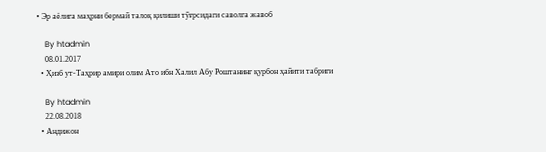• Эр аёлига маҳрни бермай талоқ қилиши тўғрсидаги саволга жавоб

    By htadmin
    08.01.2017
  • Ҳизб ут-Таҳрир амири олим Ато ибн Халил Абу Роштанинг қурбон ҳайити табриги

    By htadmin
    22.08.2018
  • Андижон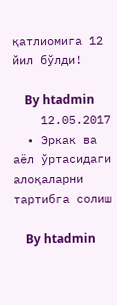қатлиомига 12 йил бўлди!

    By htadmin
    12.05.2017
  • Эркак ва аёл ўртасидаги алоқаларни тартибга солиш

    By htadmin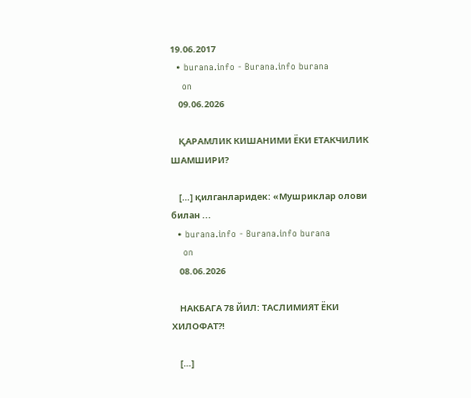19.06.2017
  • burana.info - Burana.info burana
    on
    09.06.2026

    ҚАРАМЛИК КИШАНИМИ ЁКИ ЕТАКЧИЛИК ШАМШИРИ?

    […] қилганларидек: «Мушриклар олови билан ...
  • burana.info - Burana.info burana
    on
    08.06.2026

    НАКБАГА 78 ЙИЛ: ТАСЛИМИЯТ ЁКИ ХИЛОФАТ?!

    […]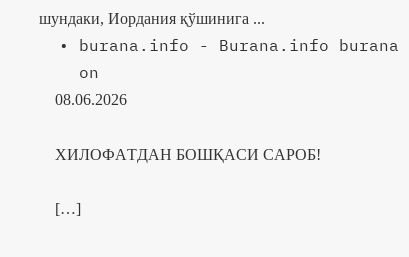шундаки, Иордания қўшинига ...
  • burana.info - Burana.info burana
    on
    08.06.2026

    ХИЛОФАТДАН БОШҚАСИ САРОБ!

    […]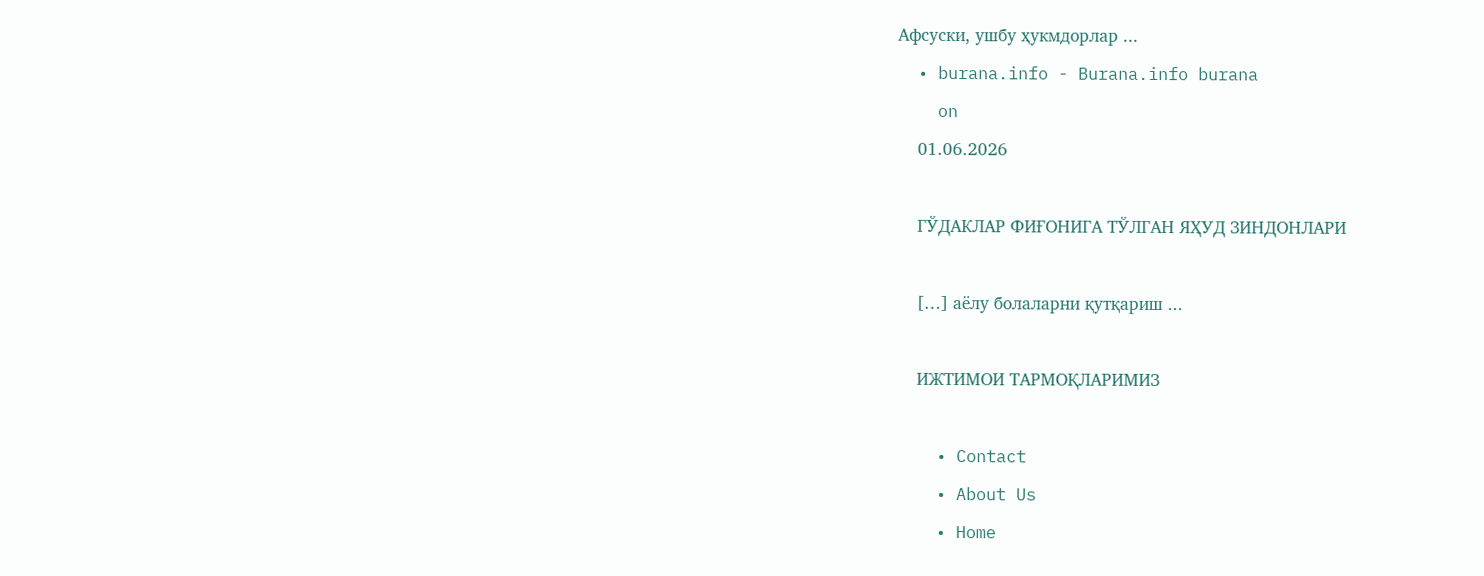Афсуски, ушбу ҳукмдорлар ...
  • burana.info - Burana.info burana
    on
    01.06.2026

    ГЎДАКЛАР ФИҒОНИГА ТЎЛГАН ЯҲУД ЗИНДОНЛАРИ

    […] аёлу болаларни қутқариш ...

    ИЖТИМОИ ТАРМОҚЛАРИМИЗ

    • Contact
    • About Us
    • Home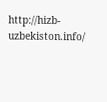http://hizb-uzbekiston.info/